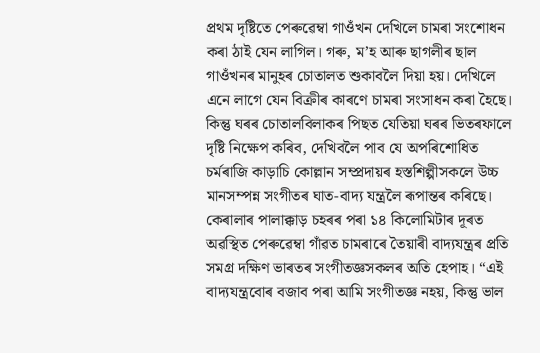প্ৰথম দৃষ্টিতে পেৰুৱেম্বা গাওঁখন দেখিলে চামৰা সংশোধন কৰা ঠাই যেন লাগিল। গৰু, ম’হ আৰু ছাগলীৰ ছাল গাওঁখনৰ মানুহৰ চোতালত শুকাবলৈ দিয়া হয়। দেখিলে এনে লাগে যেন বিক্ৰীৰ কাৰণে চামৰা সংসাধন কৰা হৈছে। কিন্তু ঘৰৰ চোতালবিলাকৰ পিছত যেতিয়া ঘৰৰ ভিতৰফালে দৃষ্টি নিক্ষেপ কৰিব, দেখিবলৈ পাব যে অপৰিশোধিত চৰ্মৰাজি কাড়াচি কোল্লান সম্প্ৰদায়ৰ হস্তশিল্পীসকলে উচ্চ মানসম্পন্ন সংগীতৰ ঘাত-বাদ্য যন্ত্ৰলৈ ৰূপান্তৰ কৰিছে।
কেৰালাৰ পালাক্কাড় চহৰৰ পৰা ১৪ কিলোমিটাৰ দূৰত অৱস্থিত পেৰুৱেম্বা গাঁৱত চামৰাৰে তৈয়াৰী বাদ্যযন্ত্ৰৰ প্ৰতি সমগ্ৰ দক্ষিণ ভাৰতৰ সংগীতজ্ঞসকলৰ অতি হেপাহ। “এই বাদ্যযন্ত্ৰবোৰ বজাব পৰা আমি সংগীতজ্ঞ নহয়, কিন্তু ভাল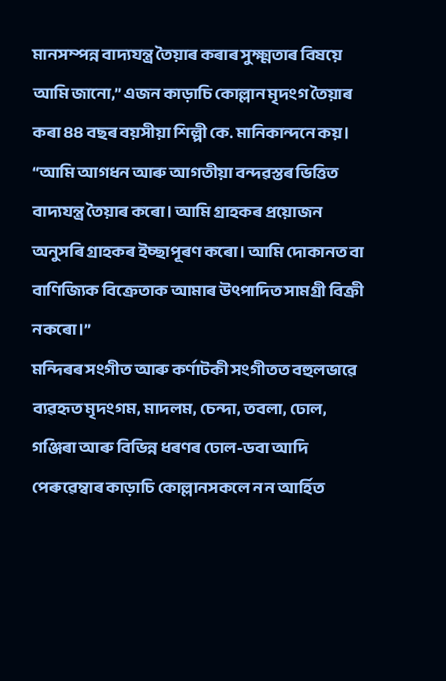মানসম্পন্ন বাদ্যযন্ত্ৰ তৈয়াৰ কৰাৰ সুক্ষ্মতাৰ বিষয়ে আমি জানো,” এজন কাড়াচি কোল্লান মৃদংগ তৈয়াৰ কৰা ৪৪ বছৰ বয়সীয়া শিল্পী কে. মানিকান্দনে কয়। “আমি আগধন আৰু আগতীয়া বন্দৱস্তৰ ভিত্তিত বাদ্যযন্ত্ৰ তৈয়াৰ কৰো। আমি গ্ৰাহকৰ প্ৰয়োজন অনুসৰি গ্ৰাহকৰ ইচ্ছাপূৰণ কৰো। আমি দোকানত বা বাণিজ্যিক বিক্ৰেতাক আমাৰ উৎপাদিত সামগ্ৰী বিক্ৰী নকৰো।”
মন্দিৰৰ সংগীত আৰু কৰ্ণাটকী সংগীতত বহুলভাৱে ব্যৱহৃত মৃদংগম, মাদলম, চেন্দা, তবলা, ঢোল, গঞ্জিৰা আৰু বিভিন্ন ধৰণৰ ঢোল-ডবা আদি পেৰুৱেম্বাৰ কাড়াচি কোল্লানসকলে ন ন আৰ্হিত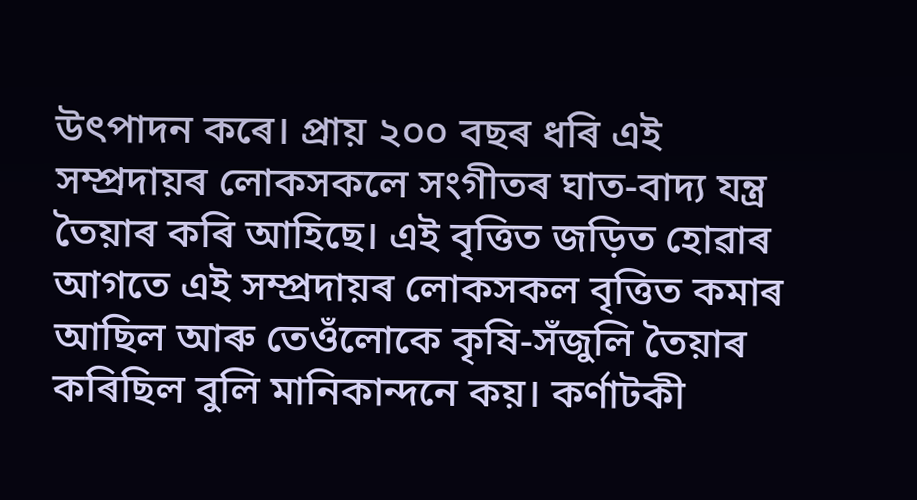উৎপাদন কৰে। প্ৰায় ২০০ বছৰ ধৰি এই সম্প্ৰদায়ৰ লোকসকলে সংগীতৰ ঘাত-বাদ্য যন্ত্ৰ তৈয়াৰ কৰি আহিছে। এই বৃত্তিত জড়িত হোৱাৰ আগতে এই সম্প্ৰদায়ৰ লোকসকল বৃত্তিত কমাৰ আছিল আৰু তেওঁলোকে কৃষি-সঁজুলি তৈয়াৰ কৰিছিল বুলি মানিকান্দনে কয়। কৰ্ণাটকী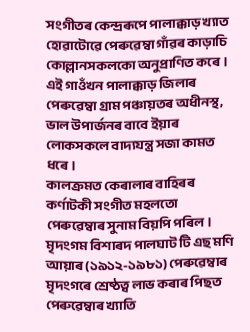সংগীতৰ কেন্দ্ৰৰূপে পালাক্কাড় খ্যাত হোৱাটোৱে পেৰুৱেম্বা গাঁৱৰ কাড়াচি কোল্লানসকলকো অনুপ্ৰাণিত কৰে। এই গাওঁখন পালাক্কাড় জিলাৰ পেৰুৱেম্বা গ্ৰাম পঞ্চায়তৰ অধীনস্থ, ভাল উপাৰ্জনৰ বাবে ইয়াৰ লোকসকলে বাদ্যযন্ত্ৰ সজা কামত ধৰে।
কালক্ৰমত কেৰালাৰ বাহিৰৰ কৰ্ণাটকী সংগীত মহলতো পেৰুৱেম্বাৰ সুনাম বিয়পি পৰিল। মৃদংগম বিশাৰদ পালঘাট টি এছ মণি আয়াৰ (১৯১২-১৯৮১) পেৰুৱেম্বাৰ মৃদংগৰে শ্ৰেষ্ঠত্ব লাভ কৰাৰ পিছত পেৰুৱেম্বাৰ খ্যাতি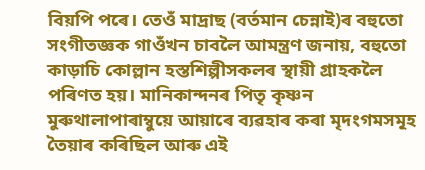বিয়পি পৰে। তেওঁ মাদ্ৰাছ (বৰ্তমান চেন্নাই)ৰ বহুতো সংগীতজ্ঞক গাওঁখন চাবলৈ আমন্ত্ৰণ জনায়, বহুতো কাড়াচি কোল্লান হস্তশিল্পীসকলৰ স্থায়ী গ্ৰাহকলৈ পৰিণত হয়। মানিকান্দনৰ পিতৃ কৃষ্ণন মুৰুথালাপাৰাম্বুয়ে আয়াৰে ব্যৱহাৰ কৰা মৃদংগমসমূহ তৈয়াৰ কৰিছিল আৰু এই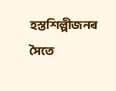হস্তশিল্পীজনৰ সৈতে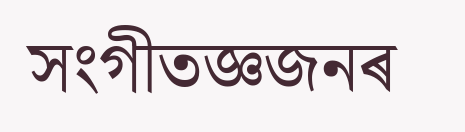সংগীতজ্ঞজনৰ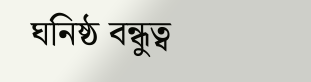ঘনিষ্ঠ বন্ধুত্ব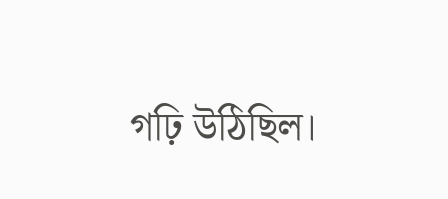গঢ়ি উঠিছিল।